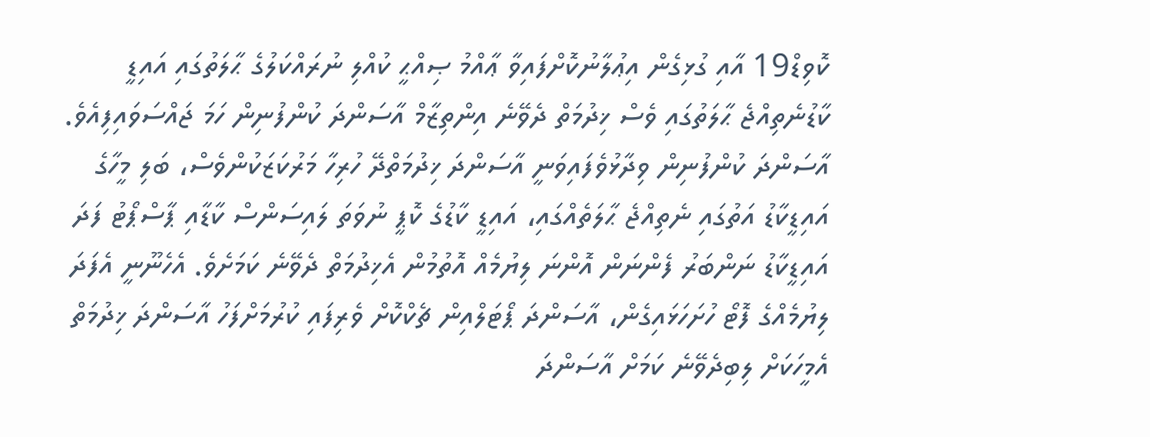ކޮވިޑް19 އާއި ގުޅިގެން އިޢުލާނުކޮށްފައިވާ ޢާއްމު ޞިއްޙީ ކުއްލި ނުރައްކަލުގެ ޙާލަތުގައި އައިޑީ ކާޑުނެތިއްޖެ ޙާލަތުގައި ވެސް ޚިދުމަތް ދެވޭނެ އިންތިޒާމް އާސަންދަ ކުންފުނިން ހަމަ ޖައްސަވައިފިއެވެ.
އާސަންދަ ކުންފުނިން ވިދާޅުވެފައިވަނީ އާސަންދަ ޚިދުމަތްދޭ ހުރިހާ މަރުކަޒަކުންވެސް، ބަލި މީހާގެ އައިޑީކާޑު އަތުގައި ނެތިއްޖެ ޙާލަތެއްގައި، އައިޑީ ކާޑުގެ ކޮޕީ ނުވަތަ ލައިސަންސް ކާޑާއި ޕާސްޕޯޓު ފަދަ އައިޑީކާޑު ނަންބަރު ފެންނަން އޮންނަ ލިޔުމެއް އޮތުމުން އެޚިދުމަތް ދެވޭނެ ކަމަށެވެ. އެހެނޫނީ އެފަދަ ލިޔުމެއްގެ ފޮޓޯ ހުށަހަޅައިގެން، އާސަންދަ ޕޯޓަލްއިން ޗެކްކޮށް ވެރިފައި ކުރުމަށްފަހު އާސަންދަ ޚިދުމަތް އެމީހަކަށް ލިބިދެވޭނެ ކަމަށް އާސަންދަ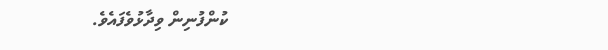ކުންފުނިން ވިދާޅުވެފައެވެ.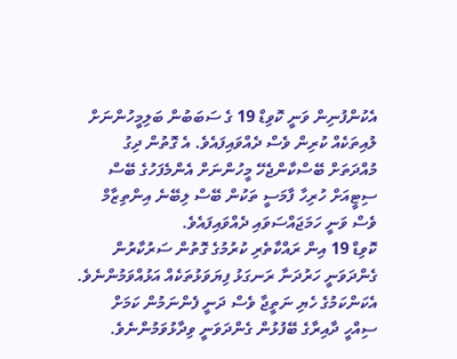އެކުންފުނިން ވަނީ ކޮވިޑް 19 ގެ ސަބަބުން ބަލިމީހުންނަށް ލުއިތަކެއް ކުރިން ވެސް ދެއްވައިފައެވެ. އެ ގޮތުން ދިގު މުއްދަތަށް ބޭސްކާންޖެހޭ މީހުންނަށް އެންމެފަހުގެ ބޭސް ސިޓީއަށް ހުރިހާ ފާމަސީ ތަކުން ބޭސް ލިބޭނެ އިންތިޒާމް ވެސް ވަނީ ހަމަޖައްސަވައި ދެއްވައިފައެވެ.
ކޮވިޑް 19 އިން ރައްކާތެރި ކުރުމުގެ ގޮތުން ސަރުކާރުން ގެންދަވަނީ ހަރުދަނާ ރަނގަޅު ފިޔަވަޅުތަކެއް އަޅުއްވަމުންނެވެ. އެކަންކަމުގެ ހެޔި ނަތީޖާ ވެސް ދަނީ ފެންނަމުން ކަމަށް ސިއްހީ ދާއިރާގެ ބޭފުޅުން ގެންދަވަނީ ވިދާޅުވަމުންނެވެ.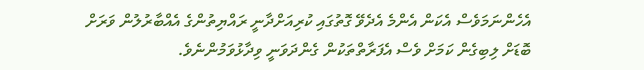އެހެންނަމަވެސް އެކަން އެންމެ އެދެވޭ ގޮތުގައި ކުރިއަށްދާނީ ރައްޔިތުންގެ އެއްބާރުލުން ވަރަށް ބޮޑަށް ލިބިގެން ކަމަށް ވެސް އެފަރާތްތަކުން ގެންދަވަނީ ވިދާޅުވަމުންނެވެ.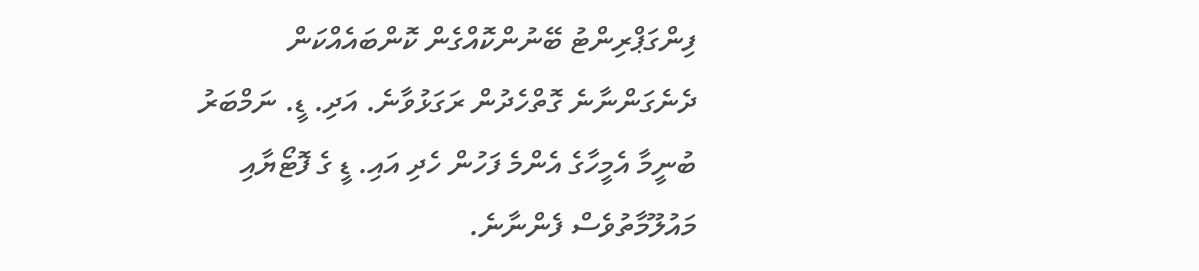ފިންގަޕްރިންޓު ބޭނުންކޮއްގެން ކޮންބައެއްކަން ދެނެގަންނާނެ ގޮތްހެދުން ރަގަޅުވާނެ. އަދި. ޑީ. ނަމްބަރު ބުނީމާ އެމީހާގެ އެންމެ ފަހުން ހެދި އައި. ޑީ ގެ ފޮޓޯޔާއި މައުލޫމާތުވެސް ފެންނާނެ.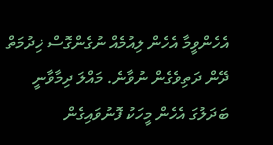އެހެންވީމާ އެހެން ލިއުމެއް ނުގެންގޮސް ޚިދުމަތް ދޭން ދަތިވެގެން ނުވާނެ. މައްލަ ދިމާވާނީ ބަދަލުގަ އެހެން މީހަކު ފޮނުވައިގެން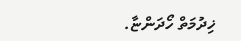ޚިދުމަތް ހޯދަންޏާ.